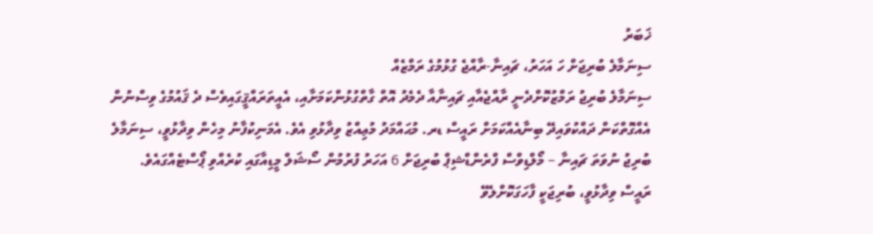ޚަބަރު
ސިނަމާލެ ބުރިޖަށް ހަ އަހަރު، ޗައިނާ-ރާއްޖެ ގުޅުމުގެ ރަމްޒެއް
ސިނަމާލެ ބުރިޖު ރަމްޒުކޮށްދެނީ ރާއްޖެއާއި ޗައިނާއާ ދެމެދު އޮތް ގާތްގުޅުންކަމަށާއި، އެއީތަރައްޤީގައިވެސް ދެ ޤައުމުގެ ވިސްނުން އެއްގޮތްކަން ދައްކުވައިދޭ ބިނާއެއްކަމަށް ރައީސް ޑރ. މުޙައްމަދު މުޢިއްޒު ވިދާޅުވި އެވެ. އެމަނިކުފާނު މިހެން ވިދާޅުވީ، ސިނަމާލެ ބުރިޖު ނުވަތަ ޗައިނާ – މޯލްޑިވްސް ފްރެންޑްޝިޕް ބުރިޖަށް 6 އަހަރު ފުރުމުން ސޯޝަލް މީޑިއާގައި ކުރެއްވި ޕޯސްޓެއްގައެވެ.
ރައީސް ވިދާޅުވީ، ބުރިޖަކީ ފާހަގަކޮށްލެވޭ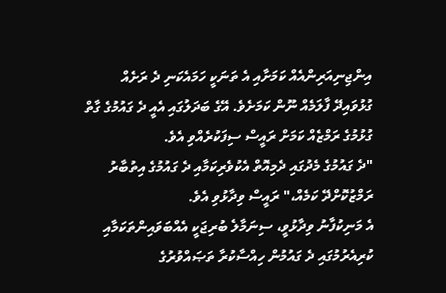އިންޖިނިއަރިންއެއް ކަމަށާއި އެ ތަނަކީ ހަމައެކަނި ދެ ރަށެއް ގުޅުވައިދޭ ފާލަމެއް ނޫން ކަމަށެވެ. އޭގެ ބަދަލުގައި އެއީ ދެ ގައުމުގެ ގާތް ގުޅުމުގެ ރަމްޒެއް ކަމަށް ރައީސް ސިފަކުރެއްވި އެވެ.
"ދެ ގައުމުގެ މެދުގައި ދެމިއޮތް އެކުވެރިކަމާއި ދެ ގައުމުގެ އިތުބާރު ރަމްޒުކޮށްދޭ ކަމެއް،" ރައީސް ވިދާޅުވި އެވެ.
އެ މަނިކުފާނު ވިދާޅުވީ، ސިނަމާލެ ބުރިޖަކީ އެއްބަވައިންތަކަމާއި ކުރިއެރުމުގައި ދެ ގައުމުން ހިއްސާކުރާ ތަޞައްވުރުގެ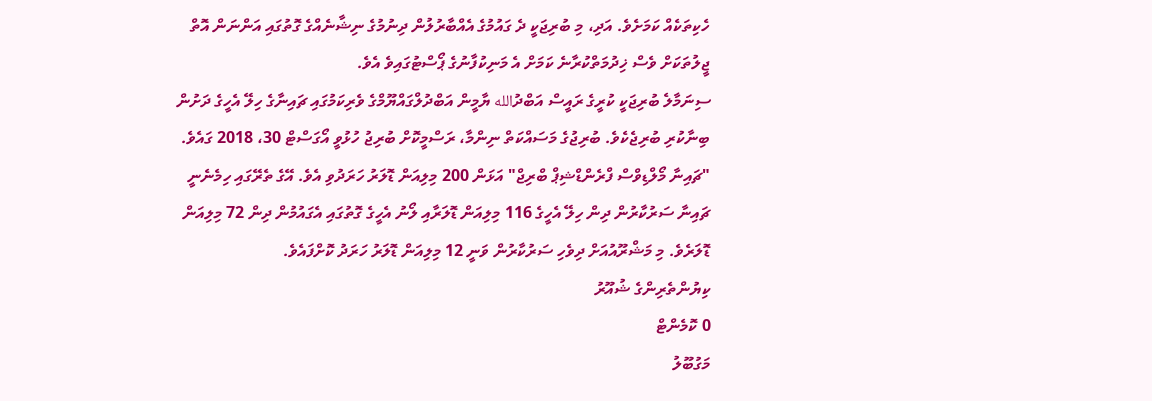ހެކިތަކެއް ކަމަށެވެ. އަދި، މި ބުރިޖަކީ ދެ ގައުމުގެ އެއްބާރުލުން ދިނުމުގެ ނިޝާނެއްގެ ގޮތުގައި އަންނަން އޮތް ޖީލުތަކަށް ވެސް ޚިދުމަތްކުރާނެ ކަމަށް އެ މަނިކުފާނުގެ ޕޯސްޓުގައިވެ އެވެ.
ސިނަމާލެ ބުރިޖަކީ ކުރީގެ ރައީސް އަބްދުالله ޔާމީން އަބްދުލްގައްޔޫމްގެ ވެރިކަމުގައި ޗައިނާގެ ހިލޭ އެހީގެ ދަށުން ބިނާކުރި ބުރިޖެކެވެ. ބުރިޖުގެ މަސައްކަތް ނިންމާ، ރަސްމީކޮށް ބުރިޖު ހުޅުވީ އޯގަސްޓް 30، 2018 ގައެވެ.
"ޗައިނާ މޯލްޑިވްސް ފްރެންޑްޝިޕް ބްރިޖް" އަޅަން 200 މިލިއަން ޑޮލަރު ހަރަދުވި އެވެ. އޭގެ ތެރޭގައި ހިމެނެނީ ޗައިނާ ސަރުކާރުން ދިން ހިލޭ އެހީގެ 116 މިލިއަން ޑޮލަރާއި ލޯނު އެހީގެ ގޮތުގައި އެގައުމުން ދިން 72 މިލިއަން ޑޮލަރެވެ. މި މަޝްރޫއުއަށް ދިވެހި ސަރުކާރުން ވަނީ 12 މިލިއަން ޑޮލަރު ހަރަދު ކޮށްފައެވެ.
ކިޔުންތެރިންގެ ޝުއޫރު
0 ކޮމެންޓް
މަގުބޫލު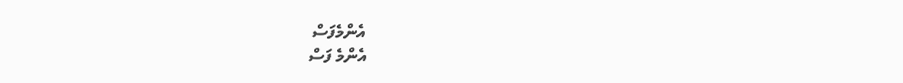އެންމެފަސް
އެންމެ ފަސް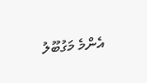އެންމެ މަގުބޫލު